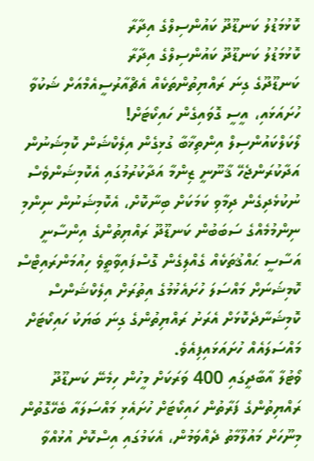ކޮޅުމަޑުލު ކަނޑޫދޫ ކައުންސިލްގެ އިދާރާ
ކޮޅުމަޑުލު ކަނޑޫދޫ ކައުންސިލްގެ އިދާރާ
ކަނޑޫދޫގެ ގިނަ ރައްޔިތުންތަކެއް އެޗްއާރުސީއެމްއަށް ޝަކުވާ ހުށައަޅައި، އީސީ ގޮވައިގެން ހައިކޯޓަށް!
ލޯކަލްކައުންސިލް އިންތިޚާބާ ގުޅިގެން އިލެކްޝަން ކޮމިޝަނުން އަދާކުރަންޖެހޭ ޤާނޫނީ ޒިންމާ އަދާކުރުމުގައި އެކޮމިޝަންވެސް ނުކުޅެދިގެން ދިމާވި ކަމަކަށް ބިނާކޮށް، އެކޮމިޝަނުން ނިންމި ނިންމުމެއްގެ ސަބަބުން ކަނޑޫދޫ ރައްޔިތުންގެ އިންސާނީ އަސާސީ ޙައްޤުތަކެއް ގެއްލިގެން ގޮސްފައިވާތީވެ ހިއުމަންރައިޓްސް ކޮމިޝަނަށް މައްސަލަ ހުށައެޅުމުގެ އިތުރަށް އިލެކްޝަންސް ކޮމިޝަނާދެކޮޅަށް އެރަށު ރައްޔިތުންގެ ގިނަ ބަޔަކު ހައިކޯޓަށް މައްސަލައެއް ހުށައަޅައިފިއެވެ.
ވޯޓުލާ އާބާދީގައި 400 ވަރަކަށް މީހުން ހިމެނޭ ކަނޑޫދޫ ރައްޔިތުންގެ ފަރާތުން ހައިކޯޓަށް ހުށައެޅި މައްސަލައާ ބެހޭގޮތުން މިނޫހަށް މައުލޫމާތު ދެއްވަމުން، އެކަމުގައި އިސްކޮށް އުޅުއްވާ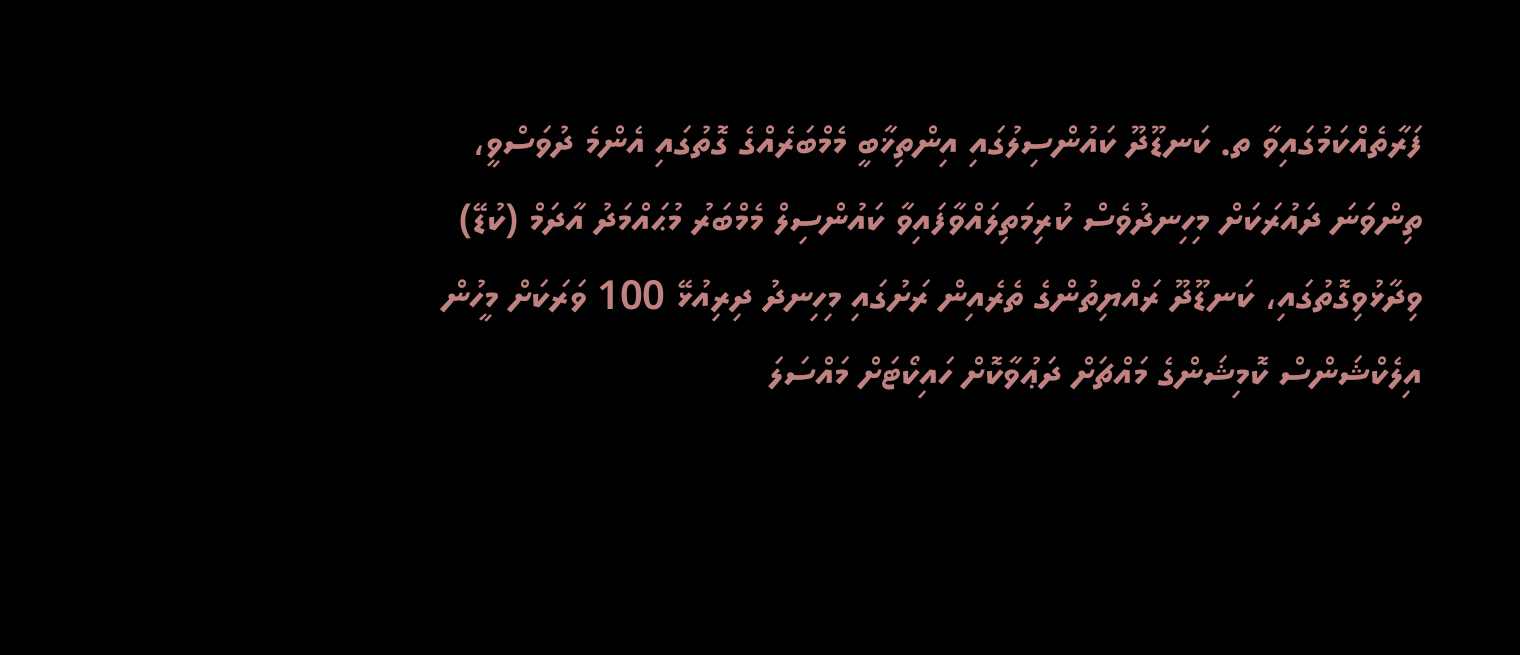ފަރާތެއްކަމުގައިވާ ތ. ކަނޑޫދޫ ކައުންސިލުގައި އިންތިޚާބީ މެމްބަރެއްގެ ގޮތުގައި އެންމެ ދުވަސްވީ، ތިންވަނަ ދައުރަކަށް މިހިނދުވެސް ކުރިމަތިލައްވާފައިވާ ކައުންސިލް މެމްބަރު މުޙައްމަދު އާދަމް (ކުޑޭ) ވިދާޅުވިގޮތުގައި، ކަނޑޫދޫ ރައްޔިތުންގެ ތެރެއިން ރަށުގައި މިހިނދު ދިރިއުޅޭ 100 ވަރަކަށް މީހުން އިލެކްޝަންސް ކޮމިޝަންގެ މައްޗަށް ދަޢުވާކޮށް ހައިކޯޓަށް މައްސަލަ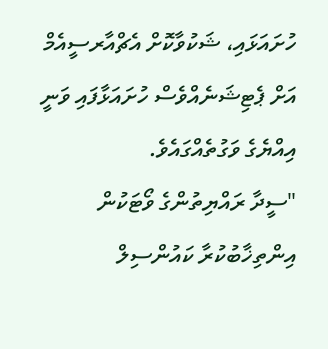ހުށައަޅައި، ޝަކުވާކޮށް އެޗްއާރސީއެމް އަށް ޕެޓިޝަނެއްވެސް ހުށައަޅާފައި ވަނީ އިއްޔެގެ ވަގުތެއްގައެވެ.
"ސީދާ ރައްޔިތުންގެ ވޯޓަކުން އިންތިޚާބުކުރާ ކައުންސިލް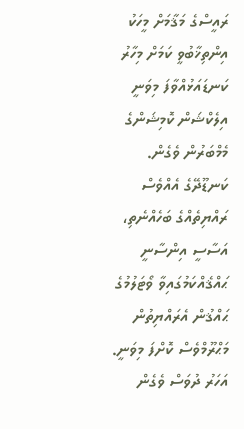ރައީސްގެ މަޤާމަށް މީހަކު އިންތިޚާބުވީ ކަމަށް މިހާރު ކަނޑައަޅުއްވާފަ މިވަނީ އިލެކްޝަން ކޮމިޝަންގެ މެމްބަރުން ވެގެން. ކަނޑޫދޭގެ އެއްވެސް ރައްޔިތެއްގެ ބަހެއްނެތި، އަސާސީ އިންސާނީ ޙައްޤެއްކަމުގައިވާ ވޯޓަލުމުގެ ޙައްޤުން އެރައްޔިތުން މަޙްރޫމްވެސް ކޮށްފަ މިވަނީ. އަހަރު ދުވަސް ވެގެން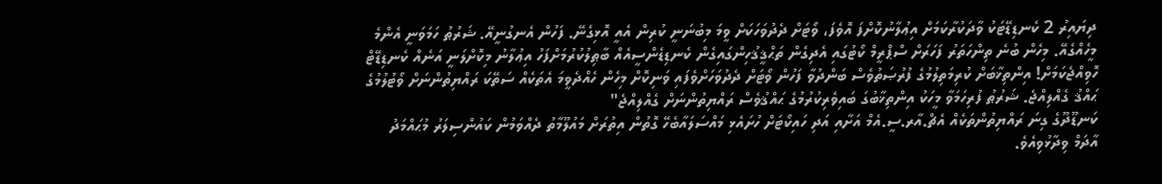ދިޔައިރު 2 ކެނޑިޑޭޓަކު ވާދަކުރާކަމަށް އިޢުލާނުކޮށްފަ އޮވެފަ، ވޯޓަށް ދެދުވަހަކަށް ވީމަ މިބުނަނީ ކުރިން އެއީ އޮޅިގެނޭ. ފަހުން އެނގުނީއޭ. ޝަރުޠު ހަމަވަނީ އެންމެ މީހެއްގެއޭ. މިހެން ބުނެ ތިންހަތަރު ފަހަރަށް ސްޕްރީމް ކޯޓުގައި އެދިގެން ތަޙްޤީޤުހިންގައިގެން ކެނޑިޑެންސީއެއް ބާޠިލުކުރުމަށްފަހު އިޢުލާނު މިކޮށްލަނީ އަނެއް ކެނޑިޑޭޓް ހޮވިއްޖެކަމަށް! އިންތިޚާބަށް ކުރިމަތިލުމުގެ ފުރުޞަތުވެސް ބަންދުވާ ފަހުން ވޯޓަށް ދެދުވަހަށްވެފައި ވަނިކޮށް މިހެން ހެއްދެވީމަ އެތަކެއް ސަތޭކަ ރައްޔިތުންނަށް ވޯޓުލުމުގެ ޙައްޤު ގެއްލިއްޖެ. ޝަރުޠު ފުރިހަމަވާ މީހަކު އިންތިޚާބުގަ ބައިވެރިކުރުމުގެ ޙައްޤުވެސް ރައްޔިތުންނަށް ގެއްލިއްޖެ"
ކަނޑޫދޫގެ ގިނަ ރައްޔިތުންތަކެއް އެޗް.އާރ.ސީ.އެމް އަށާއި އަދި ހައިކޯޓަށް ހުށައެޅި މައްސަލައާބެހޭ ގޮތުން އިތުރަށް މައުލޫމާތު ދެއްވަމުން ކައުންސިލަރު މުޙައްމަދު އާދަމް ވިދާޅުވިއެވެ.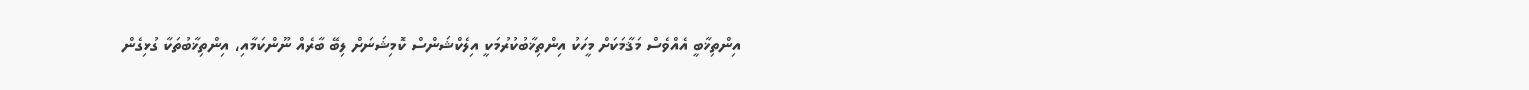އިންތިޚާބީ އެއްވެސް މަޤާމަކަށް މީހަކު އިންތިޚާބުކުރުމަކީ އިލެކްޝަންސް ކޮމިޝަނަށް ލިބޭ ބާރެއް ނޫންކަމާއި، އިންތިޚާބުތަކާ ގުޅިގެން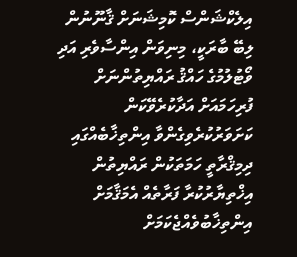އިލެކްޝަންސް ކޮމިޝަނަށް ޤާނޫނުން ލިބޭ ބާރަކީ، މިނިވަން އިންސާވެރި އަދި ވޯޓުލުމުގެ ހައްޤު ރައްޔިތުންނަށް ފުރިހަމައަށް އަދާކުރެވޭކަން ކަށަވަރުކުރެވިގެންވާ އިންތިޚާބެއްގައި ދިމިޤްރާތީ ހަމަތަކުން ރައްޔިތުން އިޚްތިޔާރުކުރާ ފަރާތެއް އެމަޤާމަށް އިންތިޚާބުވެއްޖެކަމަށް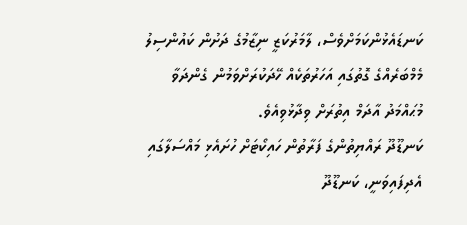ކަނޑައެޅުންކަމަށްވެސް، ލާމަރުކަޒީ ނިޒާމުގެ ދަށުން ކައުންސިލު މެމްބަރެއްގެ ގޮތުގައި އަހަރުތަކެއް ހޭދަކުރަށްވަމުން ގެންދަވާ މުޙައްމަދު އާދަމް އިތުރަށް ވިދާޅުވިއެވެ.
ކަނޑޫދޫ ރައްޔިތުންގެ ފަރާތުން ހައިކޯޓަށް ހުށައެޅި މައްސަލާގައި އެދިފައިވަނީ، ކަނޑޫދޫ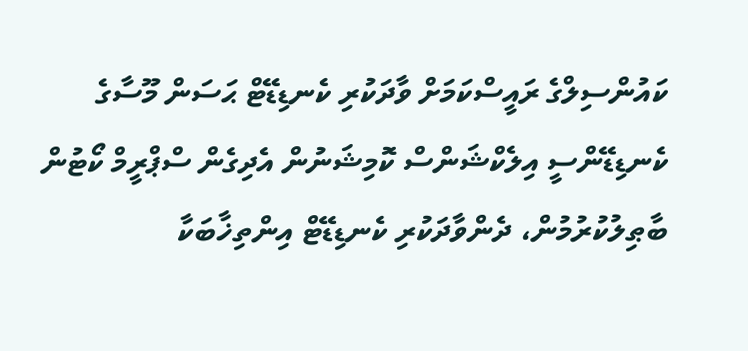ކައުންސިލްގެ ރައީސްކަމަށް ވާދަކުރި ކެނޑިޑޭޓް ޙަސަން މޫސާގެ ކެނޑިޑޭންސީ އިލެކްޝަންސް ކޮމިޝަނުން އެދިގެން ސްޕްރީމް ކޯޓުން ބާޠިލުކުރުމުން، ދެންވާދަކުރި ކެނޑިޑޭޓް އިންތިޚާބަކާ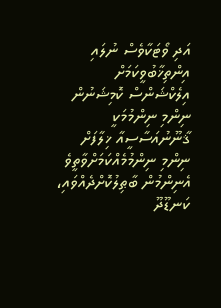އަދި ވޯޓަކާވެސް ނުލައި އިންތިޚާބުވީކަމަށް އިލެކްޝަންސް ކޮމިޝަނުން ނިންމި ނިންމުމަކީ ޤާނޫނުއަސާސީއާ ޚިލާފަށް ނިންމި ނިންމުމެއްކަމަށްވާތީވެ އެނިންމުން ބާޠިލުކޮށްދެއްވައި، ކަނޑޫދޫ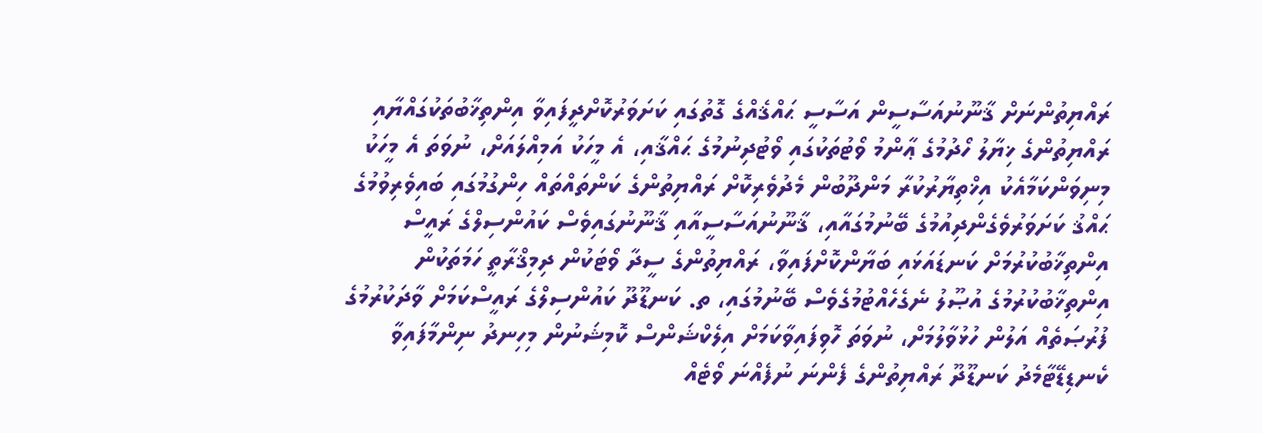ރައްޔިތުންނަށް ޤާނޫނުއަސާސީން އަސާސީ ޙައްޤެއްގެ ގޮތުގައި ކަށަވަރުކޮށްދީފައިވާ އިންތިޚާބުތަކުގައްޔާއި ރައްޔިތުންގެ ޚިޔާލު ހޯދުމުގެ ޢާންމު ވޯޓުތަކުގައި ވޯޓުދިނުމުގެ ޙައްޤާއި، އެ މީހަކު އަމިއްލައަށް، ނުވަތަ އެ މީހަކު މިނިވަންކަމާއެކު އިޚްތިޔާރުކުރާ މަންދޫބުން މެދުވެރިކޮށް ރައްޔިތުންގެ ކަންތައްތައް ހިންގުމުގައި ބައިވެރިވުމުގެ ޙައްޤު ކަށަވަރުވެގެންދިއުމުގެ ބޭނުމުގައާއި، ޤާނޫނުއަސާސީއާއި ޤާނޫނުގައިވެސް ކައުންސިލްގެ ރައީސް އިންތިޚާބުކުރުމަށް ކަނޑައަޅައި ބަޔާންކޮށްފައިވާ، ރައްޔިތުންގެ ސީދާ ވޯޓަކުން ދިމިޤްރާތީ ހަމަތަކުން އިންތިޚާބުކުރުމުގެ އުޞޫލު ނެގެހެއްޓުމުގެވެސް ބޭނުމުގައި، ތ. ކަނޑޫދޫ ކައުންސިލްގެ ރައީސްކަމަށް ވާދަކުރުމުގެ ފުރުޞަތެއް އަލުން ހުޅުވާލުމަށް، ނުވަތަ ހޮވިފައިވާކަމަށް އިލެކްޝަންސް ކޮމިޝަނުން މިހިނދު ނިންމާފައިވާ ކެނޑިޑޭޓާމެދު ކަނޑޫދޫ ރައްޔިތުންގެ ފެންނަ ނުފެއްނަ ވޯޓެއް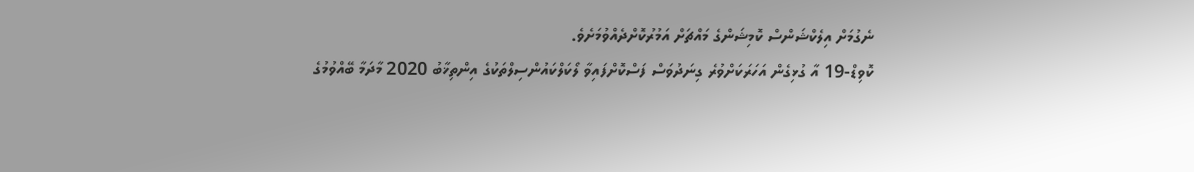ނެގުމަށް އިލެކްޝަންސް ކޮމިޝަންގެ މައްޗަށް އަމުރުކޮށްދެއްވުމަށެވެ.
ކޮވިޑް-19 އާ ގުޅިގެން އަހަރަކަށްވުރެ ގިނަދުވަސް ފަސްކޮށްފައިވާ ލޯކަލްކައުންސިލްތަކުގެ އިންތިޚާބު 2020 މާދަމާ ބޭއްވުމުގެ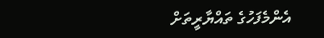އެންމެފަހުގެ ތައްޔާރީތަށް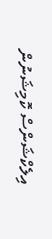އިލެކްޝަންސް ކޮމިޝަނުން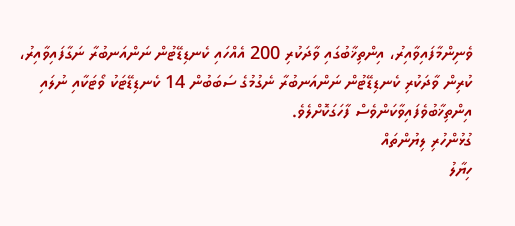ވެނިންމާފައިވާއިރު، އިންތިޚާބުގައި ވާދަކުރި 200 އެއްހައި ކެނޑިޑޭޓުން ނަންއަނބުރާ ނަގާފައިވާއިރު، ކުރިން ވާދަކުރި ކެނޑިޑޭޓުން ނަންއަނބުރާ ނެގުމުގެ ސަބަބުން 14 ކެނޑިޑޭޓަކު ވޯޓަކާއި ނުލައި އިންތިޚާބުވެފައިވާކަންވެސް ފާހަގަކޮށްލެވެ.
ގުޅުންހުރި ލިޔުންތައް
ހިޔާލު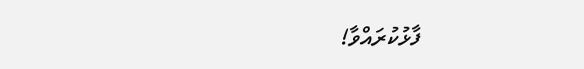ފާޅުކުރައްވާ!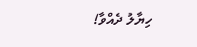ހިޔާލު ދެއްވާ!